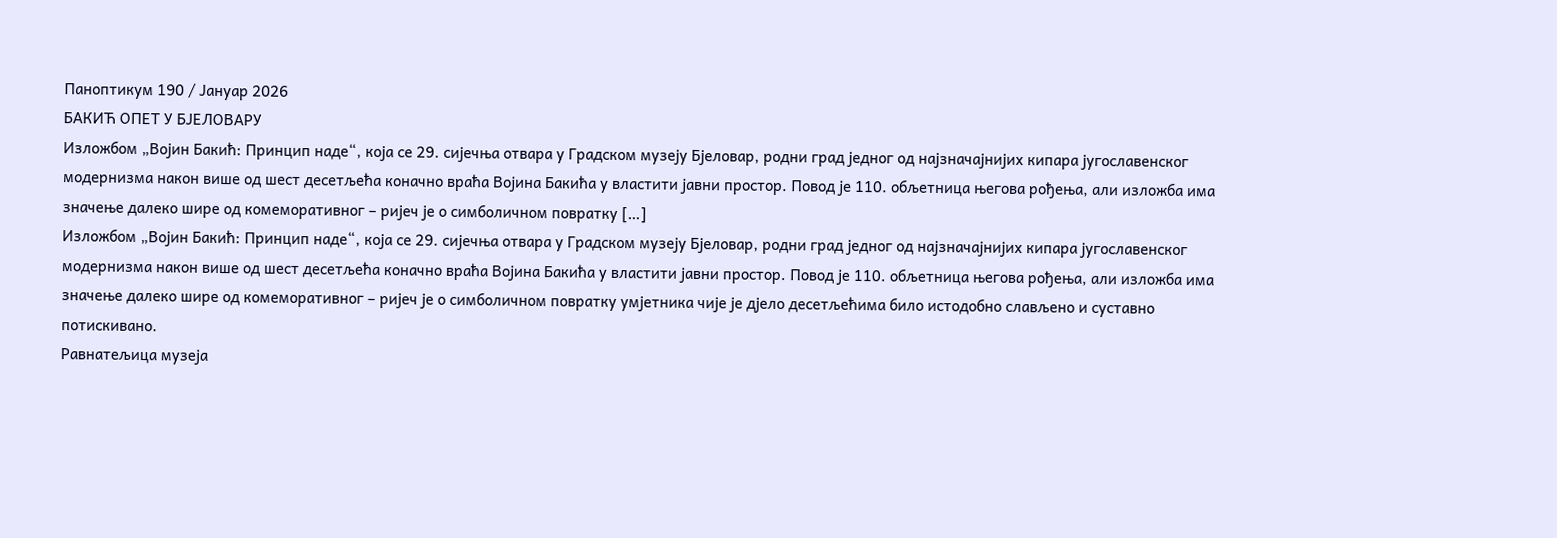Паноптикум 190 / Јануар 2026
БАКИЋ ОПЕТ У БЈЕЛОВАРУ
Изложбом „Војин Бакић: Принцип наде“, која се 29. сијечња отвара у Градском музеју Бјеловар, родни град једног од најзначајнијих кипара југославенског модернизма након више од шест десетљећа коначно враћа Војина Бакића у властити јавни простор. Повод је 110. обљетница његова рођења, али изложба има значење далеко шире од комеморативног – ријеч је о симболичном повратку […]
Изложбом „Војин Бакић: Принцип наде“, која се 29. сијечња отвара у Градском музеју Бјеловар, родни град једног од најзначајнијих кипара југославенског модернизма након више од шест десетљећа коначно враћа Војина Бакића у властити јавни простор. Повод је 110. обљетница његова рођења, али изложба има значење далеко шире од комеморативног – ријеч је о симболичном повратку умјетника чије је дјело десетљећима било истодобно слављено и суставно потискивано.
Равнатељица музеја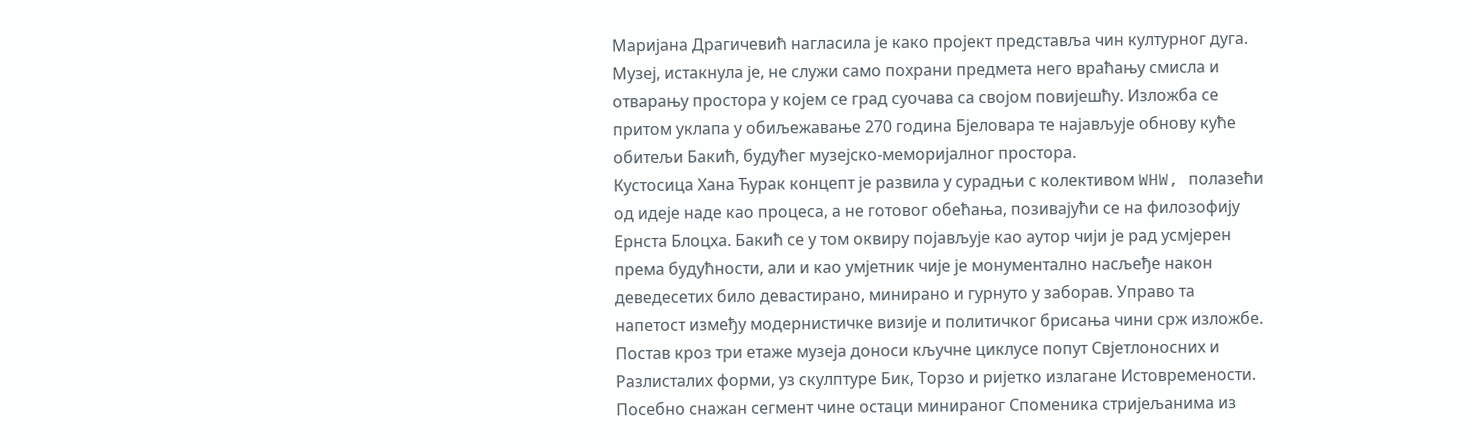Маријана Драгичевић нагласила је како пројект представља чин културног дуга. Музеј, истакнула је, не служи само похрани предмета него враћању смисла и отварању простора у којем се град суочава са својом повијешћу. Изложба се притом уклапа у обиљежавање 270 година Бјеловара те најављује обнову куће обитељи Бакић, будућег музејско-меморијалног простора.
Кустосица Хана Ћурак концепт је развила у сурадњи с колективом WHW, полазећи од идеје наде као процеса, а не готовог обећања, позивајући се на филозофију Ернста Блоцха. Бакић се у том оквиру појављује као аутор чији је рад усмјерен према будућности, али и као умјетник чије је монументално насљеђе након деведесетих било девастирано, минирано и гурнуто у заборав. Управо та напетост између модернистичке визије и политичког брисања чини срж изложбе.
Постав кроз три етаже музеја доноси кључне циклусе попут Свјетлоносних и Разлисталих форми, уз скулптуре Бик, Торзо и ријетко излагане Истовремености. Посебно снажан сегмент чине остаци минираног Споменика стријељанима из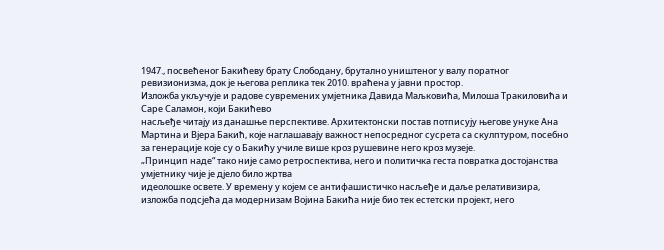1947., посвећеног Бакићеву брату Слободану, брутално уништеног у валу поратног ревизионизма, док је његова реплика тек 2010. враћена у јавни простор.
Изложба укључује и радове сувремених умјетника Давида Маљковића, Милоша Тракиловића и Саре Саламон, који Бакићево
насљеђе читају из данашње перспективе. Архитектонски постав потписују његове унуке Ана Мартина и Вјера Бакић, које наглашавају важност непосредног сусрета са скулптуром, посебно за генерације које су о Бакићу училе више кроз рушевине него кроз музеје.
„Принцип наде“ тако није само ретроспектива, него и политичка геста повратка достојанства умјетнику чије је дјело било жртва
идеолошке освете. У времену у којем се антифашистичко насљеђе и даље релативизира, изложба подсјећа да модернизам Војина Бакића није био тек естетски пројект, него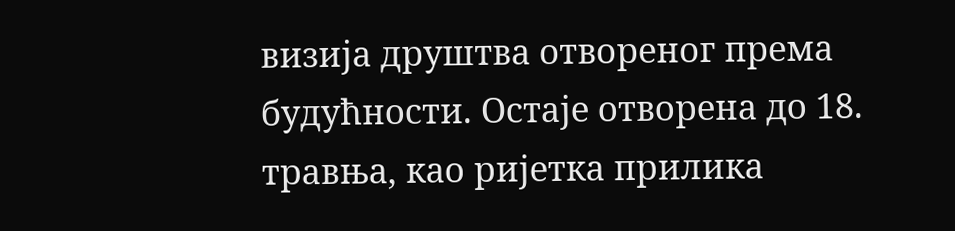визија друштва отвореног према будућности. Остаје отворена до 18. травња, као ријетка прилика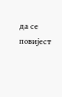да се повијест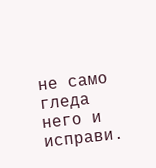не само гледа него и исправи.